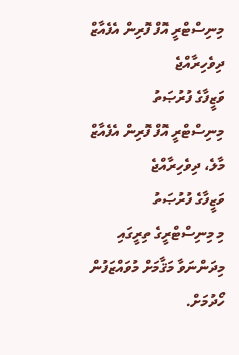މިނިސްޓްރީ އޮފް ފޮރިން އެފެއާޒް
ދިވެހިރާއްޖެ
ވަޒީފާގެ ފުރުޞަތު
މިނިސްޓްރީ އޮފް ފޮރިން އެފެއާޒް
މާލެ، ދިވެހިރާއްޖެ
ވަޒީފާގެ ފުރުޞަތު
މި މިނިސްޓްރީގެ ތިރީގައި މިދަންނަވާ މަޤާމަށް މުވައްޒަފުން ހޯދުމަށް.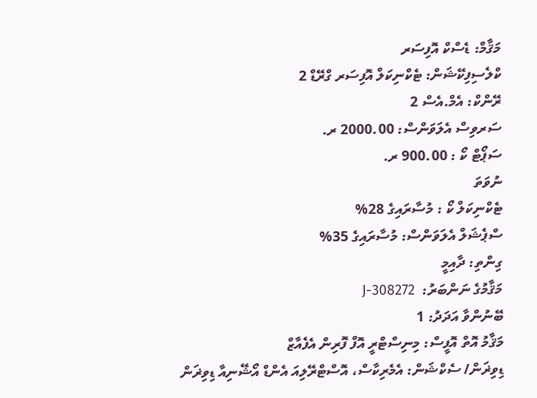މަޤާމް: ޑެސްކް އޮފިސަރ
ކްލެސިފިކޭޝަން: ޓެކްނިކަލް އޮފިސަރ ގްރޭޑް 2
ރޭންކް: އެމް.އެސް 2
ސަރވިސް އެލަވަންސް: 2000.00 ރ.
ސަޕޯޓް ކޯ : 900.00 ރ.
ނުވަތަ
ޓެކްނިކަލް ކޯ : މުސާރައިގެ 28%
ސްޕެޝަލް އެލަވަންސް: މުސާރައިގެ 35%
ގިންތި: ދާއިމީ
މަޤާމުގެ ނަންބަރު:  J-308272
ބޭނުންވާ އަދަދު: 1
މަޤާމު އޮތް އޮފީސް: މިނިސްޓްރީ އޮފް ފޮރިން އެފެއާޒް
ޑިވިޜަން/ ސެކްޝަން: އެމެރިކާސް، އޮސްޓްރޭލިއަ އެންޑް އޯޝޭނިއާ ޑިވިޜަން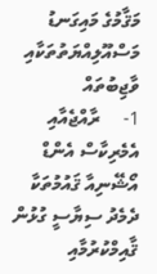މަޤާމުގެ މައިގަނޑު މަސްއޫލިއްޔަތުތަކާއި ވާޖިބުތައް
1-     ރާއްޖެއާއި އެމެރިކާސް އެންޑް އޯޝޭނިއާ ޤައުމުތަކާ ދެމެދު ސިޔާސީ ގުޅުން ޤާއިމްކުރުމާއި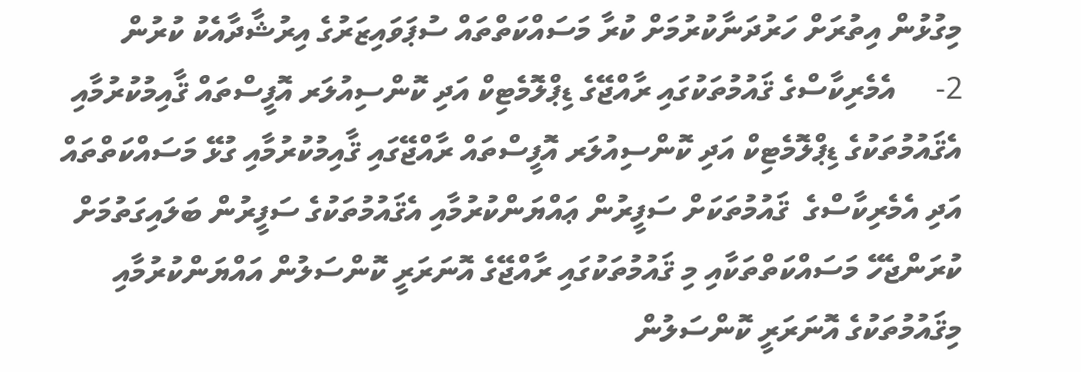މިގުޅުން އިތުރަށް ހަރުދަނާކުރުމަށް ކުރާ މަސައްކަތްތައް ސުޕަވައިޒަރުގެ އިރުޝާދާއެކު ކުރުން
2-     އެމެރިކާސްގެ ޤައުމުތަކުގައި ރާއްޖޭގެ ޑިޕްލޮމެޓިކް އަދި ކޮންސިއުލަރ އޮފީސްތައް ޤާއިމުކުރުމާއި އެޤައުމުތަކުގެ ޑިޕްލޮމެޓިކް އަދި ކޮންސިއުލަރ އޮފީސްތައް ރާއްޖޭގައި ޤާއިމުކުރުމާއި ގުޅޭ މަސައްކަތްތައް އަދި އެމެރިކާސްގެ  ޤައުމުތަކަށް ސަފީރުން ޢައްޔަންކުރުމާއި އެޤައުމުތަކުގެ ސަފީރުން ބަލައިގަތުމަށް ކުރަންޖެހޭ މަސައްކަތްތަކާއި މި ޤައުމުތަކުގައި ރާއްޖޭގެ އޮނަރަރީ ކޮންސަލުން އައްޔަންކުރުމާއި މިޤައުމުތަކުގެ އޮނަރަރީ ކޮންސަލުން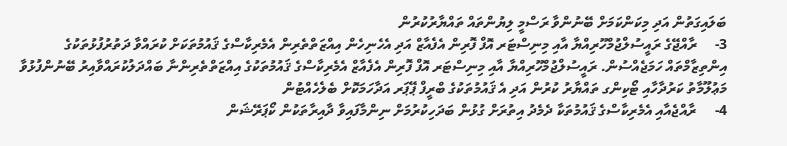ބަލައިގަތުން އަދި މިކަންކަމަށް ބޭނުންވާ ރަސްމީ ލިޔުންތައް ތައްޔާރުކުރުން
3-     ރާއްޖޭގެ ރައީސުލްޖުމްހޫރިއްޔާ އާއި މިނިސްޓަރ އޮފް ފޮރިން އެފެއާޒް އަދި އެހެނިހެން އިއްޒަތްތެރިން އެމެރިކާސްގެ ޤައުމުތަކަށް ކުރައްވާ ދަތުރުފުޅުތަކުގެ އިންތިޒާމްތައް ހަމަޖެއްސުން. ރައީސުލްޖުމްހޫރިއްޔާ އާއި މިނިސްޓަރ އޮފް ފޮރިން އެފެއާޒް އެމެރިކާސްގެ ޤައުމުތަކުގެ އިއްޒަތްތެރިންނާ ބައްދަލުކުރައްވާއިރު ބޭނުންފުޅުވާ މަޢުލޫމާތު ކަރުދާހާއި ޓޯކިންގ ތައްޔާރު ކުރުން އަދި އެ ޤައުމުތަކުގެ ބްރީފް ޕޭޕަރ އަދާހަމަކޮށް ބެލެހެއްޓުން
4-     ރާއްޖެއާއި އެމެރިކާސްގެ ޤައުމުތަކާ ދެމެދު އިތުރަށް ގުޅުން ބަދަހިކުރުމަށް ނިންމާފައިވާ ދާއިރާތަކުން ކޯޕަރޭޝަން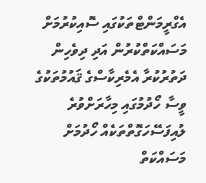އެގްރީމަންޓްތަކުގައި ސޮއިކުރުމަށް މަސައްކަތްކުރުން އަދި ދިވެހިން ދަތުރުކުރާ އެމެރިކާސްގެ ޤައުމުތަކުގެ ވީސާ ހޯދުމުގައި މިހާރަށްވުރެ ލުއިފަސޭހަގޮތްތަކެއް ހޯދުމަށް މަސައްކަތް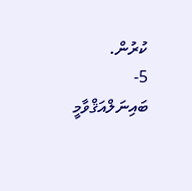ކުރުން.
5-     ބައިނަލްއަޤްވާމީ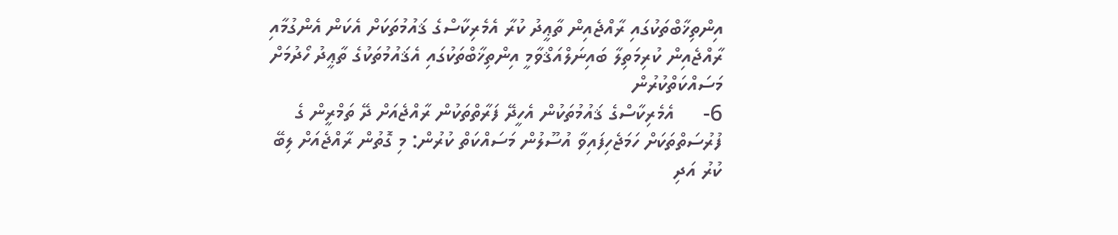އިންތިޚާބްތަކުގައި ރާއްޖެއިން ތާޢީދު ކުރާ އެމެރިކާސްގެ ޤައުމުތަކަށް އެކަން އެންގުމާއި ރާއްޖެއިން ކުރިމަތިލާ ބައިނަލްއަޤްވާމީ އިންތިޚާބްތަކުގައި އެޤައުމުތަކުގެ ތާޢީދު ހޯދުމަށް މަސައްކަތްކުރުން
6-     އެމެރިކާސްގެ ޤައުމުތަކުން އެހީދޭ ފަރާތްތަކުން ރާއްޖެއަށް ދޭ ތަމްރީން ގެ ފުރުސަތްތަކަށް ހަމަޖެހިފައިވާ އުސޫލުން މަސައްކަތް ކުރުން: މި ގޮތުން ރާއްޖެއަށް ލިބޭ ކުރު އަދި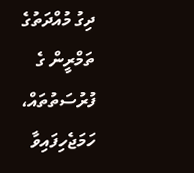ދިގު މުއްދަތުގެ ތަމްރީން ގެ ފުރުސަތުތައް، ހަމަޖެހިފައިވާ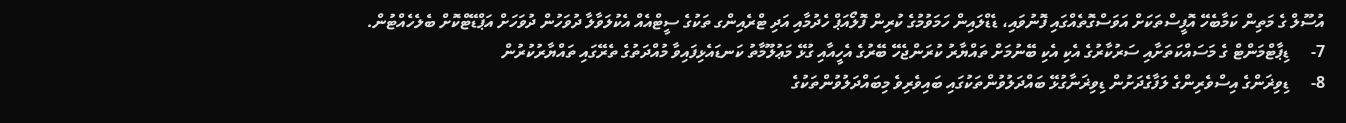އުސޫލް ގެ މަތިން ކަމާބެހޭ އޮފީސްތަކަށް އަވަސްގޮތެއްގައި ފޮނުވައި، ޑެޑްލައިން ހަމަވުމުގެ ކުރިން ފޮލޯއަޕް ހެދުމާއި އަދި ޓްރެއިންގ ތަކުގެ ސީޓްއެއް އެކުލަވާލާ ދުވަހުން ދުވަހަށް އަޕްޑޭޓްކޮށް ބެލެހެއްޓުން.
7-     ޑިޕާޓްމަންޓް ގެ މަސައްކަތަށާއި ސަރުކާރުގެ އެކި އެކި ބޭނުމަށް ތައްޔާރު ކުރަންޖެހޭ ބޭރުގެ އެހީއާއި ގުޅޭ މަޢުލޫމާތު ކަނޑައެޅިފައިވާ މުއްދަތުގެ ތެރޭގައި ތައްޔާރުކުރުން
8-     ޑިވިޜަންގެ އިސްވެރިންގެ ލަފާގެދަށުން ޑިވިޜަނާގުޅޭ ބައްދަލުވުންތަކުގައި ބައިވެރިވެ މިބައްދަލުވުންތަކުގެ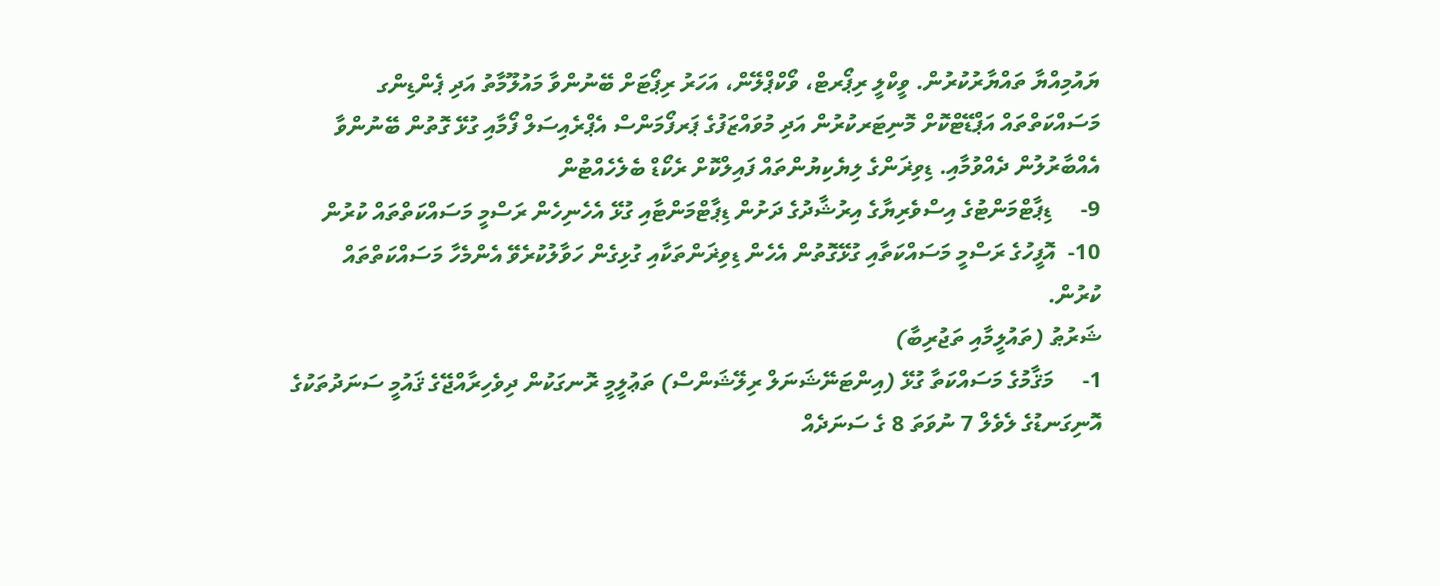ޔައުމިއްޔާ ތައްޔާރުކުރުން. ވީކްލީ ރިޕޯރޓް، ވޯކްޕްލޭން، އަހަރު ރިޕޯޓަށް ބޭނުންވާ މައުލޫމާތު އަދި ޕެންޑިންގ މަސައްކަތްތައް އަޕްޑޭޓްކޮށް މޮނިޓަރކުރުން އަދި މުވައްޒަފުގެ ޕަރފޯމަންސް އެޕްރެއިސަލް ފޯމާއި ގުޅޭ ގޮތުން ބޭނުންވާ އެއްބާރުލުން ދެއްވުމާއި. ޑިވިޜަންގެ ލިޔެކިޔުންތައް ފައިލްކޮށް ރެކޯޑް ބެލެހެއްޓުން
9-     ޑިޕާޓްމަންޓުގެ އިސްވެރިޔާގެ އިރުޝާދުގެ ދަށުން ޑިޕާޓްމަންޓާއި ގުޅޭ އެހެނިހެން ރަސްމީ މަސައްކަތްތައް ކުރުން
10-  އޮފީހުގެ ރަސްމީ މަސައްކަތާއި ގުޅޭގޮތުން އެހެން ޑިވިޜަންތަކާއި ގުޅިގެން ހަވާލުކުރެވޭ އެންމެހާ މަސައްކަތްތައް ކުރުން.
ޝަރުޠު (ތައުލީމާއި ތަޖުރިބާ)
1-     މަޤާމުގެ މަސައްކަތާ ގުޅޭ (އިންޓަނޭޝަނަލް ރިލޭޝަންސް) ތަޢުލީމީ ރޮނގަކުން ދިވެހިރާއްޖޭގެ ޤައުމީ ސަނަދުތަކުގެ އޮނިގަނޑުގެ ލެވެލް 7 ނުވަތަ 8 ގެ ސަނަދެއް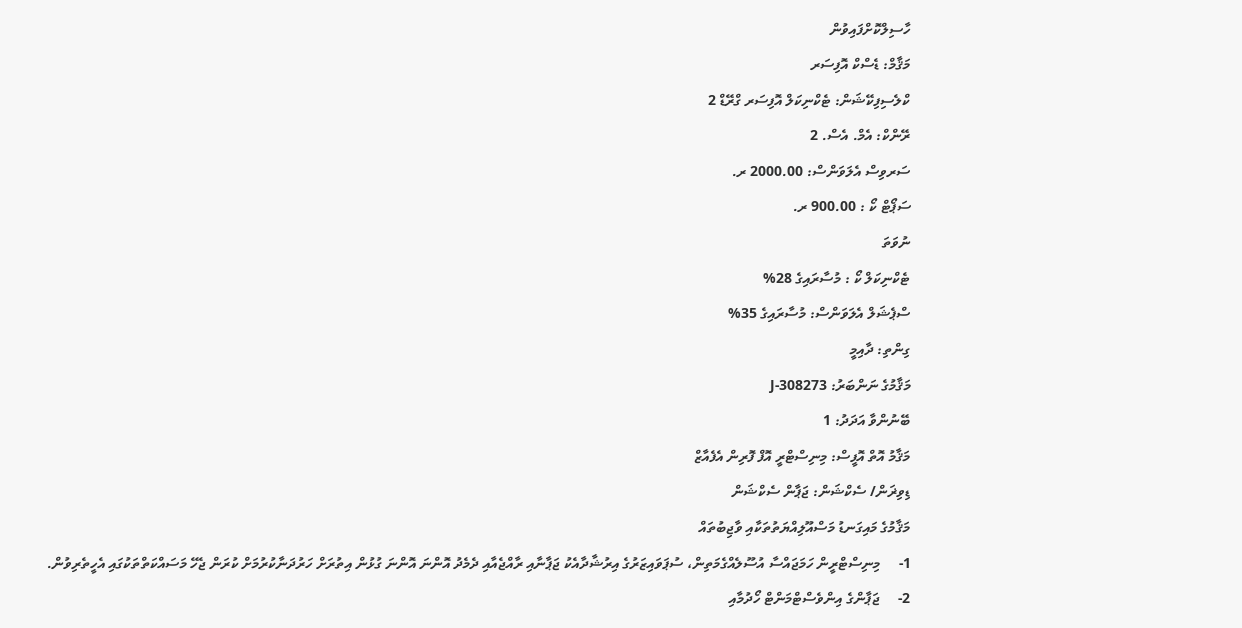ހާސިލްކޮށްފައިވުން
މަޤާމް: ޑެސްކް އޮފިސަރ
ކްލެސިފިކޭޝަން: ޓެކްނިކަލް އޮފިސަރ ގްރޭޑް 2
ރޭންކް: އެމް. އެސް. 2
ސަރވިސް އެލަވަންސް: 2000.00 ރ.
ސަޕޯޓް ކޯ : 900.00 ރ.
ނުވަތަ
ޓެކްނިކަލް ކޯ : މުސާރައިގެ 28%
ސްޕެޝަލް އެލަވަންސް: މުސާރައިގެ 35%
ގިންތި: ދާއިމީ
މަޤާމުގެ ނަންބަރު: J-308273
ބޭނުންވާ އަދަދު: 1
މަޤާމު އޮތް އޮފީސް: މިނިސްޓްރީ އޮފް ފޮރިން އެފެއާޒް
ޑިވިޜަން/ ސެކްޝަން: ޖަޕާން ސެކްޝަން
މަޤާމުގެ މައިގަނޑު މަސްއޫލިއްޔަތުތަކާއި ވާޖިބުތައް
1-     މިނިސްޓްރީން ހަމަޖައްސާ އުސޫލެއްގެމަތިން، ސުޕަވައިޒަރުގެ އިރުޝާދާއެކު ޖަޕާނާއި ރާއްޖެއާއި ދެމެދު އޮންނަ އޮންނަ ގުޅުން އިތުރަށް ހަރުދަނާކުރުމަށް ކުރަން ޖެހޭ މަސައްކަތްތަކުގައި އެހީތެރިވުން.
2-     ޖަޕާންގެ އިންވެސްޓްމަންޓް ހޯދުމާއި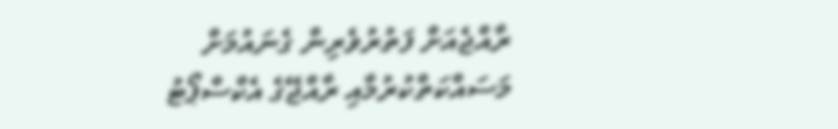ރާއްޖެއަށް ފަތުރުވެރިން ގެނައުމަށް މަސައްކަތްކުރުމާއި ރާއްޖޭގެ އެކްސްޕޯޓު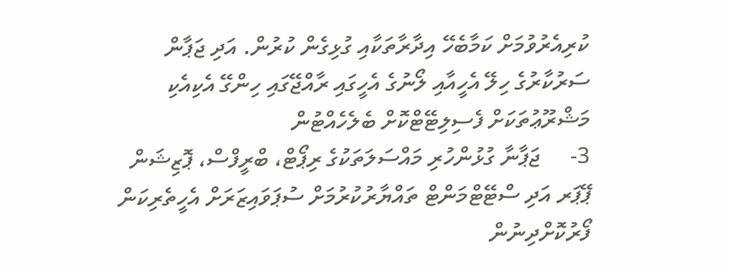ކުރިއެރުވުމަށް ކަމާބެހޭ އިދާރާތަކާއި ގުޅިގެން ކުރުން. އަދި ޖަޕާން ސަރުކާރުގެ ހިލޭ އެހީއާއި ލޯނުގެ އެހީގައި ރާއްޖޭގައި ހިންގޭ އެކިއެކި މަޝްރޫޢުތަކަށް ފެސިލިޓޭޓްކޮށް ބެލެހެއްޓުން
3-     ޖަޕާނާ ގުޅުންހުރި މައްސަލަތަކުގެ ރިޕޯޓް، ބްރީފްސް، ޕޮޒިޝަން ޕޭޕަރ އަދި ސްޓޭޓްމަންޓް ތައްޔާރުކުރުމަށް ސުޕަވައިޒަރަށް އެހީތެރިކަން ފޯރުކޮށްދިނުން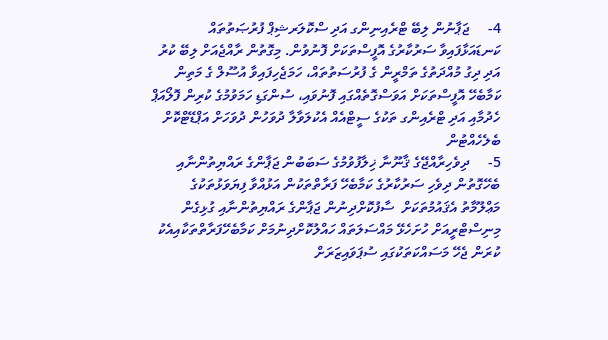4-     ޖަޕާނުން ލިބޭ ޓްރެއިނިންގ އަދި ސްކޮލަރޝިޕް ފުރުޞަތުތައް ކަނޑައަޅާފައިވާ ސަރުކާރުގެ އޮފީސްތަކަށް ފޮނުވުން. މިގޮތުން ރާއްޖެއަށް ލިބޭ ކުރު އަދި ދިގު މުއްދަތުގެ ތަމްރީން ގެ ފުރުސަތުތައް، ހަމަޖެހިފައިވާ އުސޫލް ގެ މަތިން ކަމާބެހޭ އޮފީސްތަކަށް އަވަސްގޮތެއްގައި ފޮނުވައި، ސުންގަޑި ހަމަވުމުގެ ކުރިން ފޮލޯއަޕް ހެދުމާއި އަދި ޓްރެއިންގ ތަކުގެ ސީޓްއެއް އެކުލަވާލާ ދުވަހުން ދުވަހަށް އަޕްޑޭޓްކޮށް ބެލެހެއްޓުން
5-     ދިވެހިރާއްޖޭގެ ޤާނޫނާ ޚިލާފުވުމުގެ ސަބަބުން ޖަޕާންގެ ރައްޔިތުންނާއި ބެހޭގޮތުން ދިވެހި ސަރުކާރުގެ ކަމާބެހޭ ފަރާތްތަކުން އަޅުއްވާ ފިޔަވަޅުތަކުގެ މަޢްލޫމާތު އެޤައުމުތަކަށް  ސާފުކޮށްދިނުން ޖަޕާންގެ ރައްޔިތުންނާއި ގުޅިގެން މިނިސްޓްރީއަށް ހުށަހެޅޭ މައްސަލަތައް ހައްލުކޮށްދިނުމަށް ކަމާބެހޭފަރާތްތަކާއިއެކު ކުރަން ޖެހޭ މަސައްކަތަކުގައި ސުޕަވައިޒަރަށް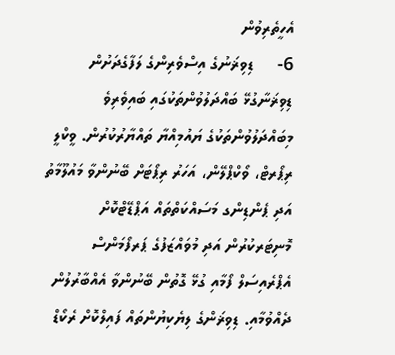އެހީތެރިވުން
6-     ޑިވިޜަނުގެ އިސްވެރިންގެ ލަފާގެދަށުން ޑިވިޜަނާގުޅޭ ބައްދަލުވުންތަކުގައި ބައިވެރިވެ މިބައްދަލުވުންތަކުގެ ޔައުމިއްޔާ ތައްޔާރުކުރުން. ވީކްލީ ރިޕޯރޓް، ވޯކްޕްލޭން، އަހަރު ރިޕޯޓަށް ބޭނުންވާ މައުލޫމާތު އަދި ޕެންޑިންގ މަސައްކަތްތައް އަޕްޑޭޓްކޮށް މޮނިޓަރކުރުން އަދި މުވައްޒަފުގެ ޕަރފޯމަންސް އެޕްރެއިސަލް ފޯމާއި ގުޅޭ ގޮތުން ބޭނުންވާ އެއްބާރުލުން ދެއްވުމާއި. ޑިވިޜަންގެ ލިޔެކިޔުންތައް ފައިލްކޮށް ރެކޯޑް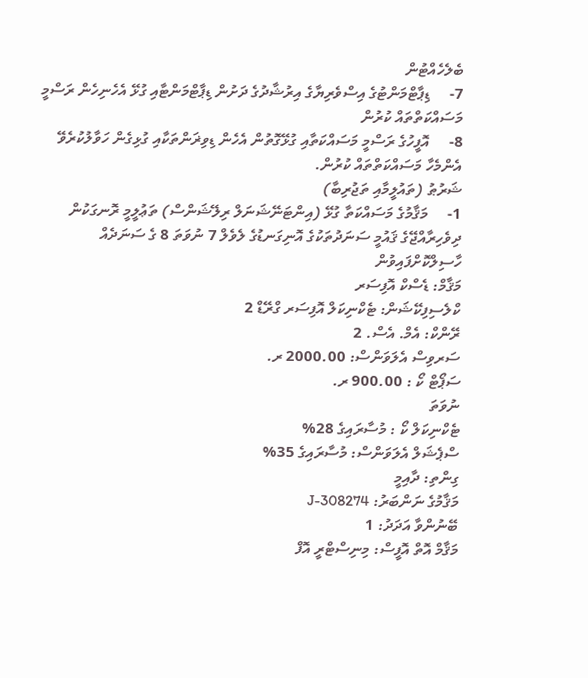ބެލެހެއްޓުން
7-     ޑިޕާޓްމަންޓުގެ އިސްވެރިޔާގެ އިރުޝާދުގެ ދަށުން ޑިޕާޓްމަންޓާއި ގުޅޭ އެހެނިހެން ރަސްމީ މަސައްކަތްތައް ކުރުން
8-     އޮފީހުގެ ރަސްމީ މަސައްކަތާއި ގުޅޭގޮތުން އެހެން ޑިވިޜަންތަކާއި ގުޅިގެން ހަވާލުކުރެވޭ އެންމެހާ މަސައްކަތްތައް ކުރުން.
ޝަރުޠު (ތައުލީމާއި ތަޖުރިބާ)
1-     މަޤާމުގެ މަސައްކަތާ ގުޅޭ (އިންޓަނޭޝަނަލް ރިލޭޝަންސް) ތަޢުލީމީ ރޮނގަކުން ދިވެހިރާއްޖޭގެ ޤައުމީ ސަނަދުތަކުގެ އޮނިގަނޑުގެ ލެވެލް 7 ނުވަތަ 8 ގެ ސަނަދެއް ހާސިލްކޮށްފައިވުން
މަޤާމް: ޑެސްކް އޮފިސަރ
ކްލެސިފިކޭޝަން: ޓެކްނިކަލް އޮފިސަރ ގްރޭޑް 2
ރޭންކް: އެމް. އެސް. 2
ސަރވިސް އެލަވަންސް: 2000.00 ރ.
ސަޕޯޓް ކޯ : 900.00 ރ.
ނުވަތަ
ޓެކްނިކަލް ކޯ : މުސާރައިގެ 28%
ސްޕެޝަލް އެލަވަންސް: މުސާރައިގެ 35%
ގިންތި: ދާއިމީ
މަޤާމުގެ ނަންބަރު: J-308274
ބޭނުންވާ އަދަދު: 1
މަޤާމް އޮތް އޮފީސް: މިނިސްޓްރީ އޮފް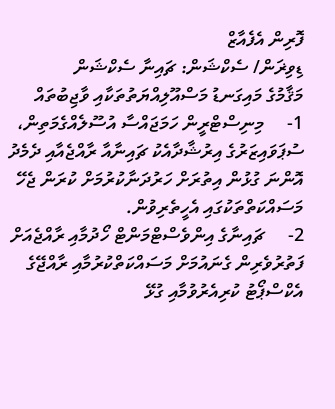ފޮރިން އެފެއާޒް
ޑިވިޜަން/ ސެކްޝަން: ޗައިނާ ސެކްޝަން
މަޤާމުގެ މައިގަނޑު މަސްއޫލިއްޔަތުތަކާއި ވާޖިބުތައް
1-     މިނިސްޓްރީން ހަމަޖައްސާ އުސޫލެއްގެމަތިން،  ސުޕަވައިޒަރުގެ އިރުޝާދާއެކު ޗައިނާއާ ރާއްޖެއާއި ދެމެދު އޮންނަ ގުޅުން އިތުރަށް ހަރުދަނާކުރުމަށް ކުރަން ޖެހޭ މަސައްކަތްތަކުގައި އެހީތެރިވުން.
2-     ޗައިނާގެ އިންވެސްޓްމަންޓް ހޯދުމާއި ރާއްޖެއަށް ފަތުރުވެރިން ގެނައުމަށް މަސައްކަތްކުރުމާއި ރާއްޖޭގެ އެކްސްޕޯޓު ކުރިއެރުވުމާއި ގުޅޭ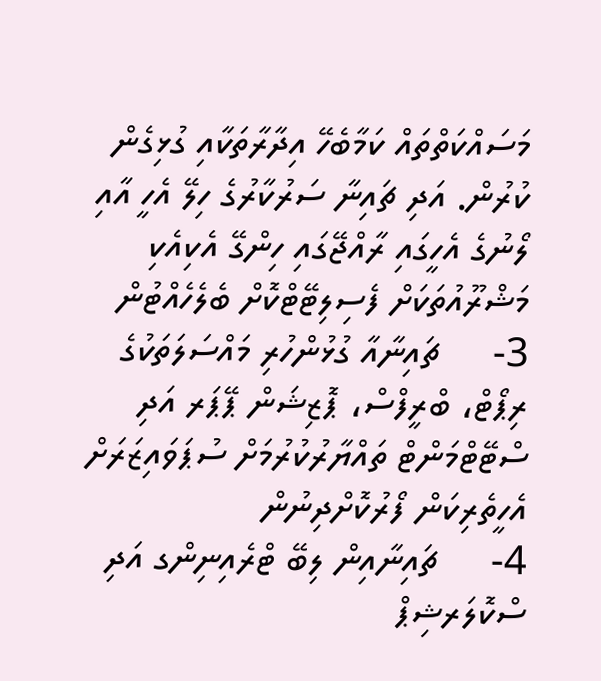މަސައްކަތްތައް ކަމާބެހޭ އިދާރާތަކާއި ގުޅިގެން ކުރުން. އަދި ޗައިނާ ސަރުކާރުގެ ހިލޭ އެހީ އާއި ލޯނުގެ އެހީގައި ރާއްޖޭގައި ހިންގޭ އެކިއެކި މަޝްރޫއުތަކަށް ފެސިލިޓޭޓްކޮށް ބެލެހެއްޓުން
3-     ޗައިނާއާ ގުޅުންހުރި މައްސަލަތަކުގެ ރިޕޯޓް، ބްރީފްސް، ޕޮޒިޝަން ޕޭޕަރ އަދި ސްޓޭޓްމަންޓް ތައްޔާރުކުރުމަށް ސުޕަވައިޒަރަށް އެހީތެރިކަން ފޯރުކޮށްދިނުން
4-     ޗައިނާއިން ލިބޭ ޓްރެއިނިންގ އަދި ސްކޮލަރޝިޕް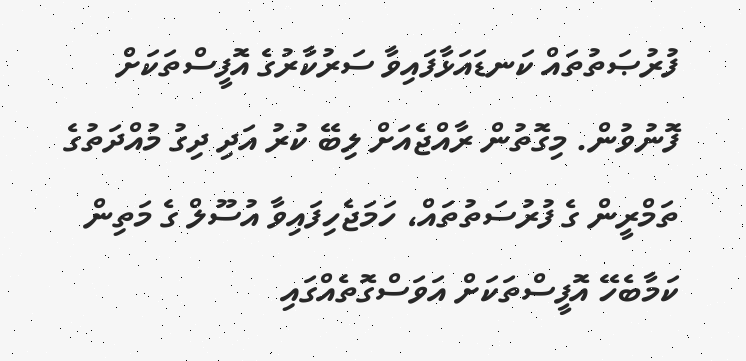ފުރުޞަތުތައް ކަނޑައަޅާފައިވާ ސަރުކާރުގެ އޮފީސްތަކަށް ފޮނުވުން. މިގޮތުން ރާއްޖެއަށް ލިބޭ ކުރު އަދި ދިގު މުއްދަތުގެ ތަމްރީން ގެ ފުރުސަތުތައް، ހަމަޖެހިފައިވާ އުސޫލް ގެ މަތިން ކަމާބެހޭ އޮފީސްތަކަށް އަވަސްގޮތެއްގައި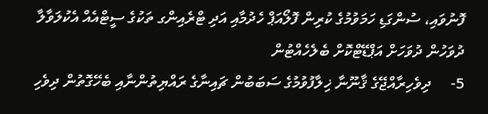ފޮނުވައި، ސުންގަޑި ހަމަވުމުގެ ކުރިން ފޮލޯއަޕް ހެދުމާއި އަދި ޓްރެއިންގ ތަކުގެ ސީޓްއެއް އެކުލަވާލާ ދުވަހުން ދުވަހަށް އަޕްޑޭޓްކޮށް ބެލެހެއްޓުން
5-     ދިވެހިރާއްޖޭގެ ޤާނޫނާ ޚިލާފުވުމުގެ ސަބަބުން ޗައިނާގެ ރައްޔިތުންނާއި ބެހޭގޮތުން ދިވެހި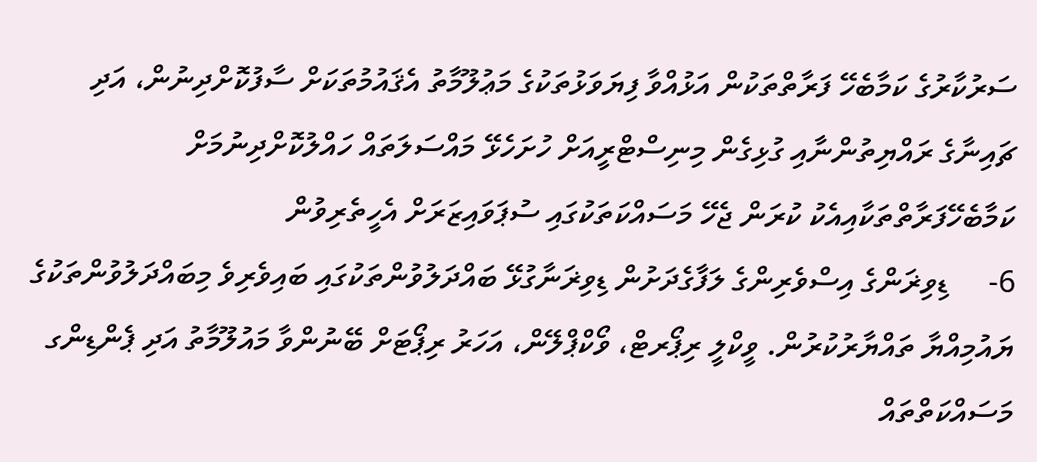ސަރުކާރުގެ ކަމާބެހޭ ފަރާތްތަކުން އަޅުއްވާ ފިޔަވަޅުތަކުގެ މަޢުލޫމާތު އެޤައުމުތަކަށް ސާފުކޮށްދިނުން، އަދި ޗައިނާގެ ރައްޔިތުންނާއި ގުޅިގެން މިނިސްޓްރީއަށް ހުށަހެޅޭ މައްސަލަތައް ހައްލުކޮށްދިނުމަށް ކަމާބެހޭފަރާތްތަކާއިއެކު ކުރަން ޖެހޭ މަސައްކަތަކުގައި ސުޕަވައިޒަރަށް އެހީތެރިވުން
6-     ޑިވިޜަންގެ އިސްވެރިންގެ ލަފާގެދަށުން ޑިވިޜަނާގުޅޭ ބައްދަލުވުންތަކުގައި ބައިވެރިވެ މިބައްދަލުވުންތަކުގެ ޔައުމިއްޔާ ތައްޔާރުކުރުން. ވީކްލީ ރިޕޯރޓް، ވޯކްޕްލޭން، އަހަރު ރިޕޯޓަށް ބޭނުންވާ މައުލޫމާތު އަދި ޕެންޑިންގ މަސައްކަތްތައް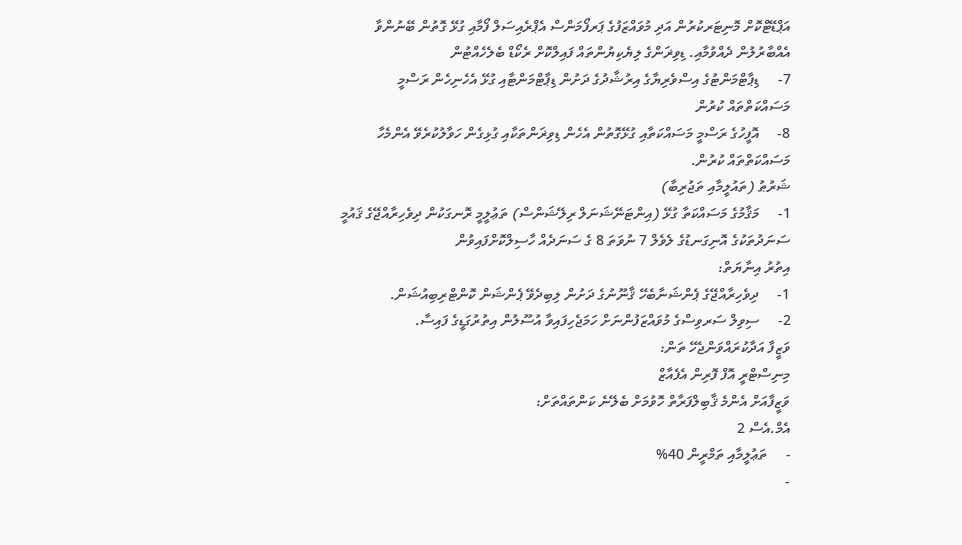އަޕްޑޭޓްކޮށް މޮނިޓަރކުރުން އަދި މުވައްޒަފުގެ ޕަރފޯމަންސް އެޕްރެއިސަލް ފޯމާއި ގުޅޭ ގޮތުން ބޭނުންވާ އެއްބާރުލުން ދެއްވުމާއި. ޑިވިޜަންގެ ލިޔެކިޔުންތައް ފައިލްކޮށް ރެކޯޑް ބެލެހެއްޓުން
7-     ޑިޕާޓްމަންޓުގެ އިސްވެރިޔާގެ އިރުޝާދުގެ ދަށުން ޑިޕާޓްމަންޓާއި ގުޅޭ އެހެނިހެން ރަސްމީ މަސައްކަތްތައް ކުރުން
8-     އޮފީހުގެ ރަސްމީ މަސައްކަތާއި ގުޅޭގޮތުން އެހެން ޑިވިޜަންތަކާއި ގުޅިގެން ހަވާލުކުރެވޭ އެންމެހާ މަސައްކަތްތައް ކުރުން.
ޝަރުޠު (ތައުލީމާއި ތަޖުރިބާ)
1-     މަޤާމުގެ މަސައްކަތާ ގުޅޭ (އިންޓަނޭޝަނަލް ރިލޭޝަންސް) ތަޢުލީމީ ރޮނގަކުން ދިވެހިރާއްޖޭގެ ޤައުމީ ސަނަދުތަކުގެ އޮނިގަނޑުގެ ލެވެލް 7 ނުވަތަ 8 ގެ ސަނަދެއް ހާސިލްކޮށްފައިވުން
އިތުރު އިނާޔަތް:
1-     ދިވެހިރާއްޖޭގެ ޕެންޝަނާބެހޭ ޤާނޫނުގެ ދަށުން ލިބިދެވޭ ޕެންޝަން ކޮންޓްރިބިއުޝަން.
2-     ސިވިލް ސަރވިސްގެ މުވައްޒަފުންނަށް ހަމަޖެހިފައިވާ އުސޫލުން އިތުރުގަޑީގެ ފައިސާ.
ވަޒީފާ އަދާކުރައްވަންޖެހޭ ތަން:
މިނިސްޓްރީ އޮފް ފޮރިން އެފެއާޒް
ވަޒީފާއަށް އެންމެ ޤާބިލްފަރާތް ހޮވުމަށް ބެލޭނެ ކަންތައްތަށް:
އެމް.އެސް 2
-     ތަޢުލީމާއި ތަމްރީން 40%
-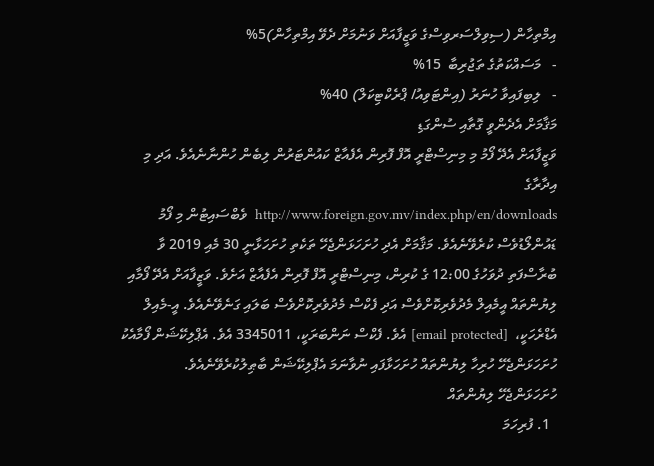އިމްތިހާން (ސިވިލްސަރވިސްގެ ވަޒީފާއަށް ވަނުމަށް ދެވޭ އިމްތިހާން)5%
-   މަސައްކަތުގެ ތަޖުރިބާ  15%
-   ލިބިފައިވާ ހުނަރު (އިންޓަވިއު/ ޕްރެކްޓިކަލް) 40%
މަޤާމަށް އެދެންވީ ގޮތާއި ސުންގަޑި
ވަޒީފާއަށް އެދޭ ފޯމު މި މިނިސްޓްރީ އޮފް ފޮރިން އެފެއާޒް ކައުންޓަރުން ލިބެން ހުންނާނެއެވެ. އަދި މި އިދާރާގެ
http://www.foreign.gov.mv/index.php/en/downloads  ވެބްސައިޓުން މި ފޯމު ޑައުންލޯޑުވެސް ކުރެވޭނެއެވެ. މަޤާމަށް އެދި ހުށަހަޅަންޖެހޭ ތަކެތި ހުށަހަޅާނީ 30 މެއި 2019 ވާ ބުރާސްފަތި ދުވަހުގެ 12:00 ގެ ކުރިން، މިނިސްޓްރީ އޮފް ފޮރިން އެފެއާޒް އަށެވެ. ވަޒީފާއަށް އެދޭ ފޯމާއި ލިޔުންތައް އީމެއިލް މެދުވެރިކޮށްވެސް އަދި ފެކްސް މެދުވެރިކޮށްވެސް ބަލައި ގަނެވޭނެއެވެ. އީ-މެއިލް އެޑްރެހަކީ،  [email protected] އެވެ. ފެކްސް ނަންބަރަކީ، 3345011 އެވެ. އެޕްލިކޭޝަން ފޯމާއެކު ހުށަހަޅަންޖެހޭ ހުރިހާ ލިޔުންތައް ހުށަހަޅާފައި ނުވާނަމަ އެޕްލިކޭޝަން ބާޠިލުކުރެވޭނެއެވެ.
ހުށަހަޅަންޖެހޭ ލިޔުންތައް
  1. ފުރިހަމަ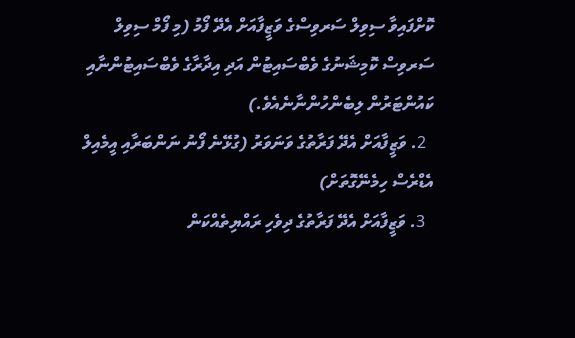ކޮށްފައިވާ ސިވިލް ސަރވިސްގެ ވަޒީފާއަށް އެދޭ ފޯމު (މި ފޯމް ސިވިލް ސަރވިސް ކޮމިޝަނުގެ ވެބްސައިޓުން އަދި އިދާރާގެ ވެބްސައިޓުންނާއި ކައުންޓަރުން ލިބެންހުންނާނެއެވެ.)
  2. ވަޒީފާއަށް އެދޭ ފަރާތުގެ ވަނަވަރު (ގުޅޭނެ ފޯނު ނަންބަރާއި އީމެއިލް އެޑްރެސް ހިމެނޭގޮތަށް)
  3. ވަޒީފާއަށް އެދޭ ފަރާތުގެ ދިވެހި ރައްޔިތެއްކަން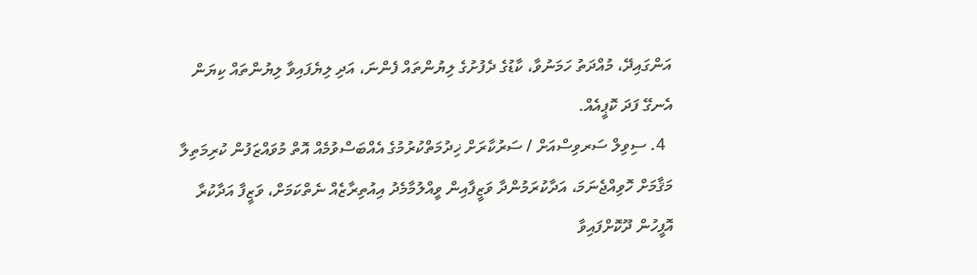އަންގައިދޭ، މުއްދަތު ހަމަނުވާ، ކާޑުގެ ދެފުށުގެ ލިޔުންތައް ފެންނަ، އަދި ލިޔެފައިވާ ލިޔުންތައް ކިޔަން އެނގޭ ފަދަ ކޮޕީއެއް.
  4. ސިވިލް ސަރވިސްއަށް / ސަރުކާރަށް ޚިދުމަތްކުރުމުގެ އެއްބަސްވުމެއް އޮތް މުވައްޒަފުން ކުރިމަތިލާ މަޤާމަށް ހޮވިއްޖެނަމަ، އަދާކުރަމުންދާ ވަޒީފާއިން ވީއްލުމާމެދު އިއުތިރާޒެއް ނެތްކަމަށް، ވަޒީފާ އަދާކުރާ އޮފީހުން ދޫކޮށްފައިވާ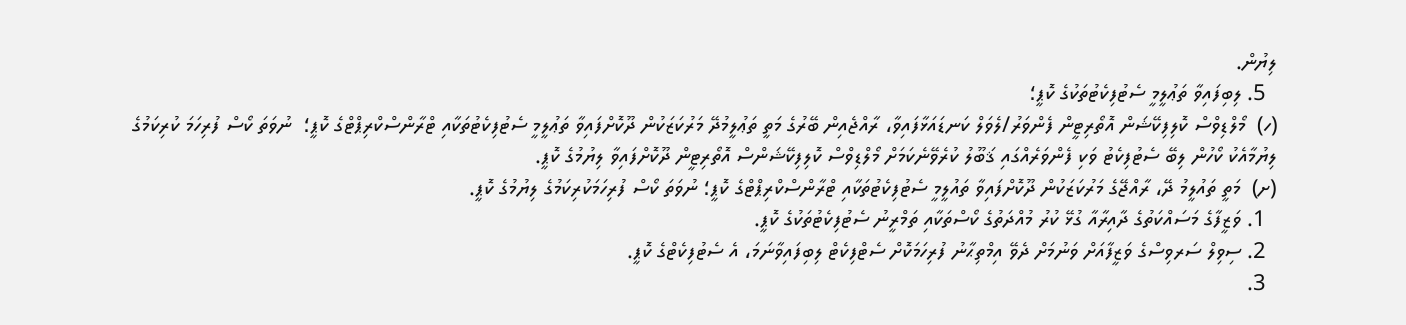ލިޔުން.
  5. ލިބިފައިވާ ތަޢުލީމީ ސެޓުފިކެޓުތަކުގެ ކޮޕީ؛
(ހ)  މޯލްޑިވްސް ކޮލިފިކޭޝަން އޮތޯރިޓީން ފެންވަރު/ލެވަލް ކަނޑައަޅާފައިވާ، ރާއްޖެއިން ބޭރުގެ މަތީ ތަޢުލީމުދޭ މަރުކަޒަކުން ދޫކޮށްފައިވާ ތަޢުލީމީ ސެޓުފިކެޓުތަކާއި ޓްރާންސްކްރިޕްޓްގެ ކޮޕީ؛  ނުވަތަ ކޯސް ފުރިހަމަ ކުރިކަމުގެ ލިޔުމާއެކު ކޯހުން ލިބޭ ސެޓުފިކެޓު ވަކި ފެންވަރެއްގައި ޤަބޫލު ކުރެވޭނެކަމަށް މޯލްޑިވްސް ކޮލިފިކޭޝަންސް އޮތޯރިޓީން ދޫކޮށްފައިވާ ލިޔުމުގެ ކޮޕީ.
(ށ)  މަތީ ތައުލީމު ދޭ، ރާއްޖޭގެ މަރުކަޒަކުން ދޫކޮށްފައިވާ ތައުލީމީ ސެޓުފިކެޓުތަކާއި ޓްރާންސްކްރިޕްޓްގެ ކޮޕީ؛ ނުވަތަ ކޯސް ފުރިހަމަކުރިކަމުގެ ލިޔުމުގެ ކޮޕީ.
  1. ވަޒީފާގެ މަސައްކަތުގެ ދާއިރާއާ ގުޅޭ ކުރު މުއްދަތުގެ ކޯސްތަކާއި ތަމްރީނު ސެޓުފިކެޓުތަކުގެ ކޮޕީ.
  2. ސިވިލް ސަރވިސްގެ ވަޒީފާއަށް ވަނުމަށް ދެވޭ އިމްތިޙާނު ފުރިހަމަކޮށް ސެޓްފިކެޓް ލިބިފައިވާނަމަ، އެ ސެޓުފިކެޓްގެ ކޮޕީ.
  3.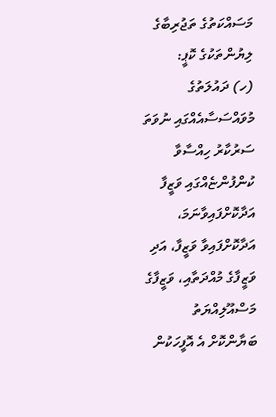މަސައްކަތުގެ ތަޖުރިބާގެ ލިޔުންތަކުގެ ކޮޕީ:
(ހ) ދައުލަތުގެ މުވައްސަސާއެއްގައި ނުވަތަ ސަރުކާރު ހިއްސާވާ ކުންފުންޏެއްގައި ވަޒީފާ އަދާކޮށްފައިވާނަމަ، އަދާކޮށްފައިވާ ވަޒީފާ، އަދި ވަޒީފާގެ މުއްދަތާއި، ވަޒީފާގެ މަސްއޫލިއްޔަތު ބަޔާންކޮށް އެ އޮފީހަކުން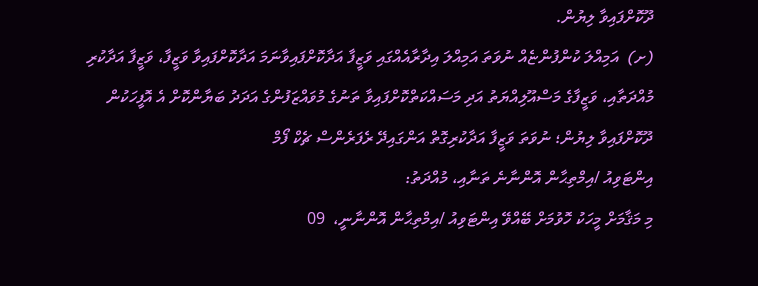ދޫކޮށްފައިވާ ލިޔުން.
(ށ)  އަމިއްލަ ކުންފުންޏެއް ނުވަތަ އަމިއްލަ އިދާރާއެއްގައި ވަޒީފާ އަދާކޮށްފައިވާނަމަ އަދާކޮށްފައިވާ ވަޒީފާ، ވަޒީފާ އަދާކުރި މުއްދަތާއި، ވަޒީފާގެ މަސްއޫލިއްޔަތު އަދި މަސައްކަތްކޮށްފައިވާ ތަނުގެ މުވައްޒަފުންގެ އަދަދު ބަޔާންކޮށް އެ އޮފީހަކުން ދޫކޮށްފައިވާ ލިޔުން؛ ނުވަތަ ވަޒީފާ އަދާކުރިގޮތް އަންގައިދޭ ރެފަރެންސް ޗެކް ފޯމް
އިންޓަވިއު /އިމްތިޙާން އޮންނާނެ ތަނާއި، މުއްދަތު:
މި މަޤާމަށް މީހަކު ހޮވުމަށް ބޭއްވޭ އިންޓަވިއު /އިމްތިޙާން އޮންނާނީ،  09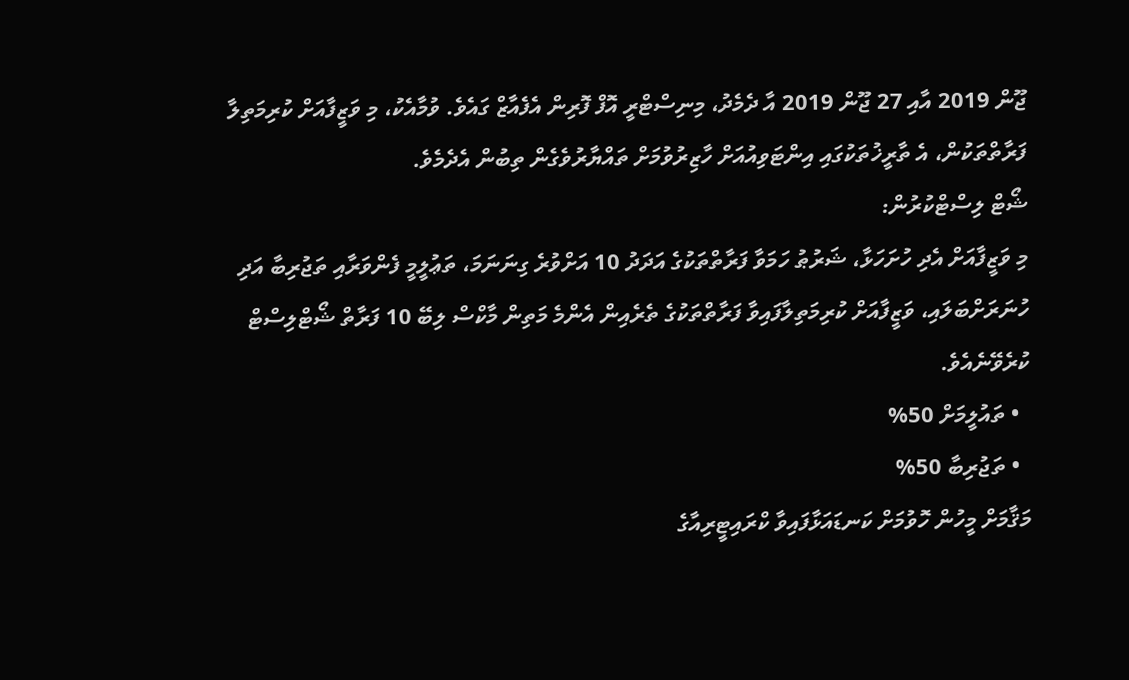ޖޫން 2019 އާއި 27 ޖޫން 2019 އާ ދެމެދު، މިނިސްޓްރީ އޮފް ފޮރިން އެފެއާޒް ގައެވެ. ވުމާއެކު، މި ވަޒީފާއަށް ކުރިމަތިލާ ފަރާތްތަކުން، އެ ތާރީޚުތަކުގައި އިންޓަވިއުއަށް ހާޒިރުވުމަށް ތައްޔާރުވެގެން ތިބުން އެދެމެވެ.
ޝޯޓް ލިސްޓްކުރުން:
މި ވަޒީފާއަށް އެދި ހުށަހަޅާ، ޝަރުޠު ހަމަވާ ފަރާތްތަކުގެ އަދަދު 10 އަށްވުރެ ގިނަނަމަ، ތަޢުލީމީ ފެންވަރާއި ތަޖުރިބާ އަދި ހުނަރަށްބަލައި، ވަޒީފާއަށް ކުރިމަތިލާފައިވާ ފަރާތްތަކުގެ ތެރެއިން އެންމެ މަތިން މާކްސް ލިބޭ 10 ފަރާތް ޝޯޓްލިސްޓް ކުރެވޭނެއެވެ.
  • ތައުލީމަށް 50%
  • ތަޖުރިބާ 50%
މަޤާމަށް މީހުން ހޮވުމަށް ކަނޑައަޅާފައިވާ ކްރައިޓީރިއާގެ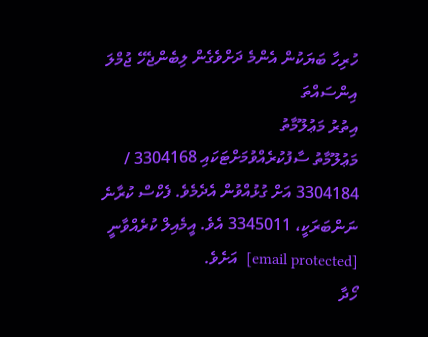ހުރިހާ ބަޔަކުން އެންމެ ދަށްވެގެން ލިބެންޖެހޭ ޖުމްލަ އިންސައްތަ
އިތުރު މަޢުލޫމާތު
މަޢުލޫމާތު ސާފުކުރެއްވުމަށްޓަކައި 3304168 / 3304184 އަށް ގުޅުއްވުން އެދެމެވެ. ފެކްސް ކުރާނެ ނަންބަރަކީ، 3345011 އެވެ. އީމެއިލް ކުރެއްވާނީ [email protected]  އަށެވެ.
ހޯދާ